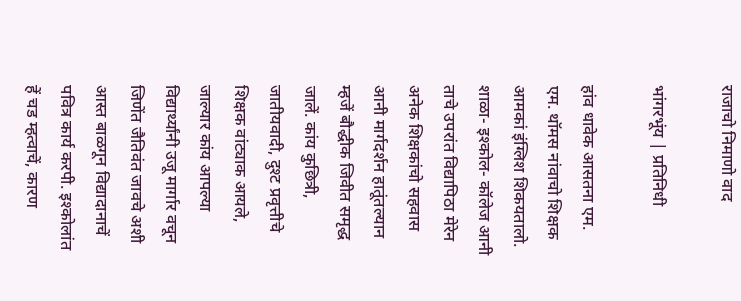राजाचो निमाणो वाद

भांगरभूंय | प्रतिनिधी

हांव धावेक आसतना एम. एम. थॉमस नांवाचो शिक्षक आमकां इंग्लिश शिकयतालो. शाळा- इश्कोल- कॉलेज आनी ताचे उपरांत विद्यापिठा मेरेन अनेक शिक्षकांचो सहवास आनी मार्गदर्शन हातूंतल्यान म्हजें बौद्धीक जिवीत समृद्ध जालें. कांय कुछित्री, जातीयवादी, दुश्ट प्रवृत्तीचे शिक्षक वांट्याक आयले, जाल्यार कांय आपल्या विद्यार्थ्यांनी उजू मार्गार वचून जिणेंत जैतिवंत जावचे अशी आस्त बाळगून विद्यादानाचें पवित्र कार्य करपी. इश्कोलांत हें चड म्हत्वाचें, कारण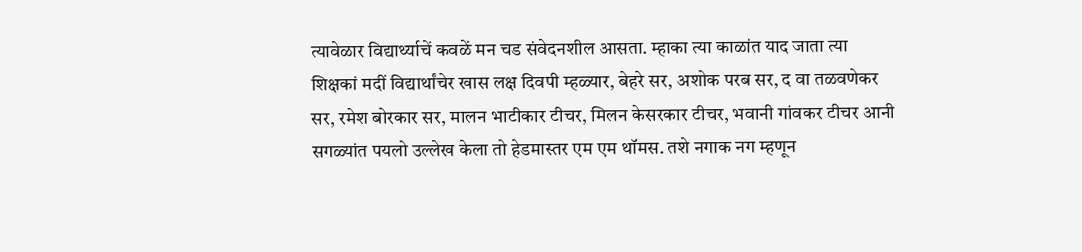त्यावेळार विद्यार्थ्याचें कवळें मन चड संवेदनशील आसता. म्हाका त्या काळांत याद जाता त्या शिक्षकां मदीं विद्यार्थांचेर खास लक्ष दिवपी म्हळ्यार, बेहरे सर, अशोक परब सर, द वा तळवणेकर सर, रमेश बोरकार सर, मालन भाटीकार टीचर, मिलन केसरकार टीचर, भवानी गांवकर टीचर आनी सगळ्यांत पयलो उल्लेख केला तो हेडमास्तर एम एम थॉमस. तशे नगाक नग म्हणून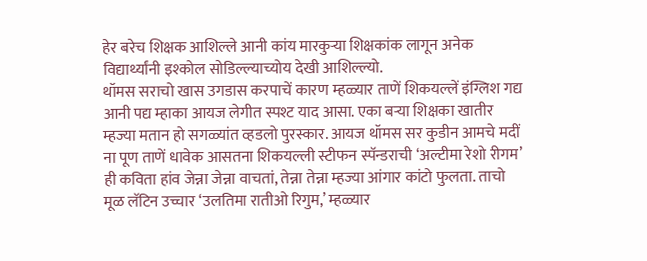हेर बरेच शिक्षक आशिल्ले आनी कांय मारकुऱ्या शिक्षकांक लागून अनेक विद्यार्थ्यांनी इश्कोल सोडिल्ल्याच्योय देखी आशिल्ल्यो.
थॉमस सराचो खास उगडास करपाचें कारण म्हळ्यार ताणें शिकयल्लें इंग्लिश गद्य आनी पद्य म्हाका आयज लेगीत स्पश्ट याद आसा. एका बऱ्या शिक्षका खातीर म्हज्या मतान हो सगळ्यांत व्हडलो पुरस्कार. आयज थॉमस सर कुडीन आमचे मदीं ना पूण ताणें धावेक आसतना शिकयल्ली स्टीफन स्पॅन्डराची ‘अल्टीमा रेशो रीगम’ ही कविता हांव जेन्ना जेन्ना वाचतां, तेन्ना तेन्ना म्हज्या आंगार कांटो फुलता. ताचो मूळ लॅटिन उच्चार ‘उलतिमा रातीओ रिगुम,’ म्हळ्यार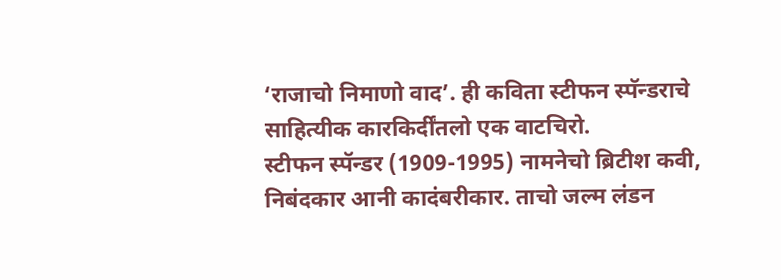‘राजाचो निमाणो वाद’. ही कविता स्टीफन स्पॅन्डराचे साहित्यीक कारकिर्दींतलो एक वाटचिरो.
स्टीफन स्पॅन्डर (1909-1995) नामनेचो ब्रिटीश कवी, निबंदकार आनी कादंबरीकार. ताचो जल्म लंडन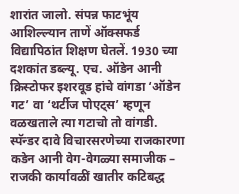शारांत जालो. संपन्न फाटभूंय आशिल्ल्यान ताणें ऑक्सफर्ड विद्यापिठांत शिक्षण घेतलें. 1930 च्या दशकांत डब्ल्यू. एच. ऑडेन आनी क्रिस्टोफर इशरवूड हांचे वांगडा ‘ऑडेन गट’ वा ‘थर्टीज पोएट्स’ म्हणून वळखताले त्या गटाचो तो वांगडी.
स्पॅन्डर दावे विचारसरणेच्या राजकारणा कडेन आनी वेग-वेगळ्या समाजीक – राजकी कार्यावळीं खातीर कटिबद्ध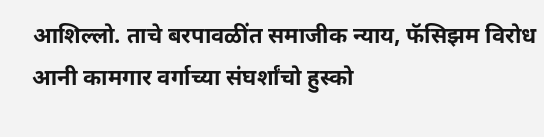आशिल्लो. ताचे बरपावळींत समाजीक न्याय, फॅसिझम विरोध आनी कामगार वर्गाच्या संघर्शांचो हुस्को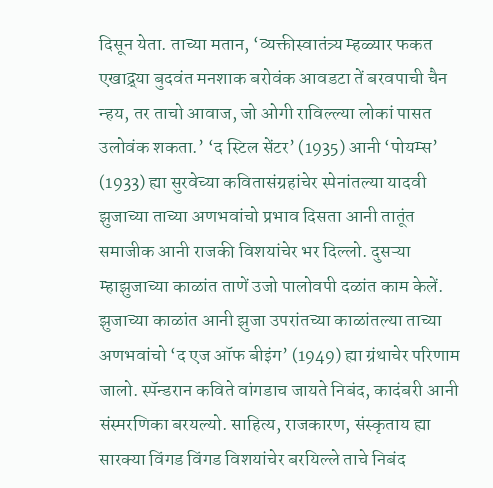दिसून येता. ताच्या मतान, ‘व्यक्तीस्वातंत्र्य म्हळ्यार फकत एखाद्र्या बुदवंत मनशाक बरोवंक आवडटा तें बरवपाची चैन न्हय, तर ताचो आवाज, जो ओगी राविल्ल्या लोकां पासत उलोवंक शकता.’ ‘द स्टिल सेंटर’ (1935) आनी ‘पोयम्स’ (1933) ह्या सुरवेच्या कवितासंग्रहांचेर स्पेनांतल्या यादवी झुजाच्या ताच्या अणभवांचो प्रभाव दिसता आनी तातूंत समाजीक आनी राजकी विशयांचेर भर दिल्लो. दुसऱ्या म्हाझुजाच्या काळांत ताणें उजो पालोवपी दळांत काम केलें. झुजाच्या काळांत आनी झुजा उपरांतच्या काळांतल्या ताच्या अणभवांचो ‘द एज ऑफ बीइंग’ (1949) ह्या ग्रंथाचेर परिणाम जालो. स्पॅन्डरान कविते वांगडाच जायते निबंद, कादंबरी आनी संस्मरणिका बरयल्यो. साहित्य, राजकारण, संस्कृताय ह्या सारक्या विंगड विंगड विशयांचेर बरयिल्ले ताचे निबंद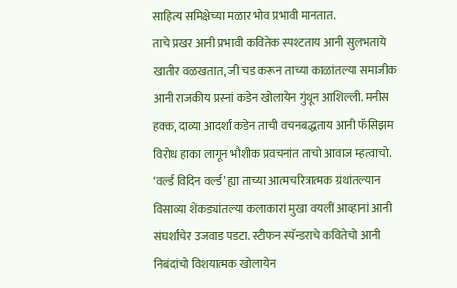साहित्य समिक्षेच्या मळार भोव प्रभावी मानतात.
ताचे प्रखर आनी प्रभावी कवितेक स्पश्टताय आनी सुलभताये खातीर वळखतात, जी चड करून ताच्या काळांतल्या समाजीक आनी राजकीय प्रस्नां कडेन खोलायेन गुंथून आशिल्ली. मनीस हक्क, दाव्या आदर्शां कडेन ताची वचनबद्धताय आनी फॅसिझम विरोध हाका लागून भौशीक प्रवचनांत ताचो आवाज म्हत्वाचो. ‘वर्ल्ड विदिन वर्ल्ड’ ह्या ताच्या आत्मचरित्रात्मक ग्रंथांतल्यान विसाव्या शेंकड्यांतल्या कलाकारां मुखा वयलीं आव्हानां आनी संघर्शांचेर उजवाड पडटा. स्टीफन स्पॅन्डराचे कवितेचो आनी निबंदांचो विशयात्मक खोलायेन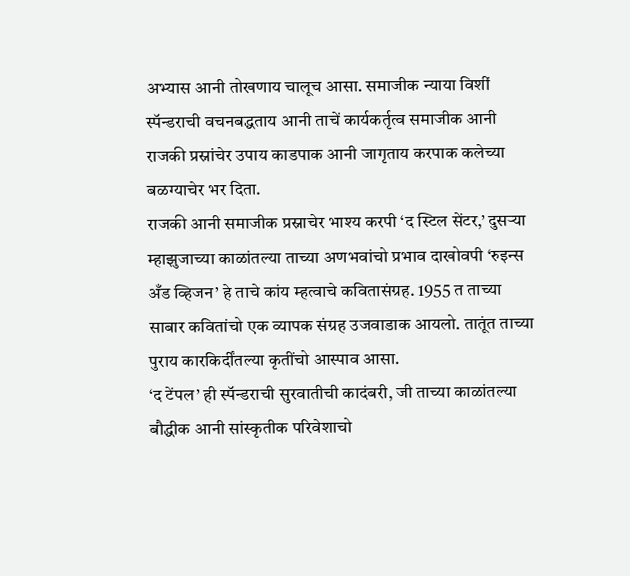अभ्यास आनी तोखणाय चालूच आसा. समाजीक न्याया विशीं स्पॅन्डराची वचनबद्धताय आनी ताचें कार्यकर्तृत्व समाजीक आनी राजकी प्रस्नांचेर उपाय काडपाक आनी जागृताय करपाक कलेच्या बळग्याचेर भर दिता.
राजकी आनी समाजीक प्रस्नाचेर भाश्य करपी ‘द स्टिल सेंटर,’ दुसऱ्या म्हाझुजाच्या काळांतल्या ताच्या अणभवांचो प्रभाव दाखोवपी ‘रुइन्स अँड व्हिजन’ हे ताचे कांय म्हत्वाचे कवितासंग्रह. 1955 त ताच्या साबार कवितांचो एक व्यापक संग्रह उजवाडाक आयलो. तातूंत ताच्या पुराय कारकिर्दींतल्या कृतींचो आस्पाव आसा.
‘द टेंपल’ ही स्पॅन्डराची सुरवातीची कादंबरी, जी ताच्या काळांतल्या बौद्धीक आनी सांस्कृतीक परिवेशाचो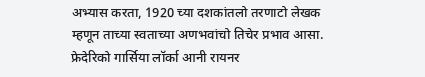अभ्यास करता, 1920 च्या दशकांतलो तरणाटो लेखक म्हणून ताच्या स्वताच्या अणभवांचो तिचेर प्रभाव आसा. फ्रेदेरिको गार्सिया लॉर्का आनी रायनर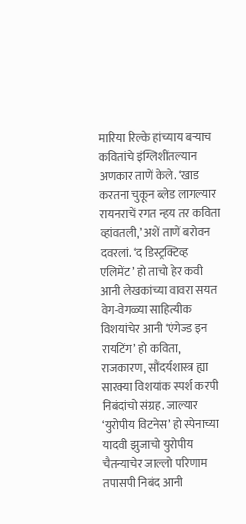मारिया रिल्के हांच्याय बऱ्याच कवितांचे इंग्लिशींतल्यान अणकार ताणें केले. ‘खाड करतना चुकून ब्लेड लागल्यार रायनराचें रगत न्हय तर कविता व्हांवतली,’ अशें ताणें बरोवन दवरलां. ‘द डिस्ट्रक्टिव्ह एलिमेंट’ हो ताचो हेर कवी आनी लेखकांच्या वावरा सयत वेग-वेगळ्या साहित्यीक विशयांचेर आनी ‘एंगेज्ड इन रायटिंग’ हो कविता, राजकारण, सौंदर्यशास्त्र ह्या सारक्या विशयांक स्पर्श करपी निबंदांचो संग्रह. जाल्यार ‘युरोपीय विटनेस’ हो स्पेनाच्या यादवी झुजाचो युरोपीय चैतन्याचेर जाल्लो परिणाम तपासपी निबंद आनी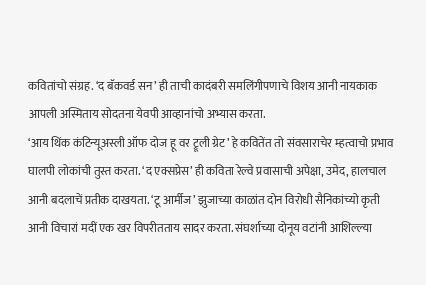कवितांचो संग्रह. ‘द बॅकवर्ड सन’ ही ताची कादंबरी समलिंगीपणाचे विशय आनी नायकाक आपली अस्मिताय सोदतना येवपी आव्हानांचो अभ्यास करता.
‘आय थिंक कंटिन्यूअस्ली ऑफ दोज हू वर ट्रूली ग्रेट’ हे कवितेंत तो संवसाराचेर म्हत्वाचो प्रभाव घालपी लोकांची तुस्त करता. ‘द एक्सप्रेस’ ही कविता रेल्वे प्रवासाची अपेक्षा, उमेद, हालचाल आनी बदलाचें प्रतीक दाखयता. ‘टू आर्मीज’ झुजाच्या काळांत दोन विरोधी सैनिकांच्यो कृती आनी विचारां मदीं एक खर विपरीतताय सादर करता. संघर्शाच्या दोनूय वटांनी आशिल्ल्या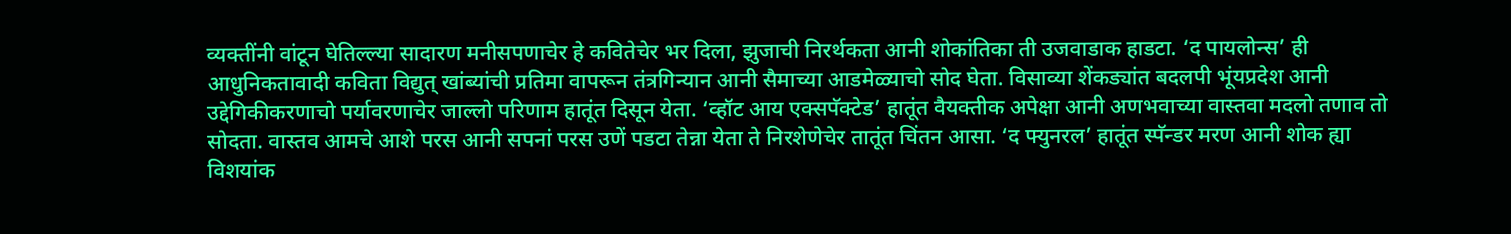व्यक्तींनी वांटून घेतिल्ल्या सादारण मनीसपणाचेर हे कवितेचेर भर दिला, झुजाची निरर्थकता आनी शोकांतिका ती उजवाडाक हाडटा. ‘द पायलोन्स’ ही आधुनिकतावादी कविता विद्युत् खांब्यांची प्रतिमा वापरून तंत्रगिन्यान आनी सैमाच्या आडमेळ्याचो सोद घेता. विसाव्या शेंकड्यांत बदलपी भूंयप्रदेश आनी उद्देगिकीकरणाचो पर्यावरणाचेर जाल्लो परिणाम हातूंत दिसून येता. ‘व्हॉट आय एक्सपॅक्टेड’ हातूंत वैयक्तीक अपेक्षा आनी अणभवाच्या वास्तवा मदलो तणाव तो सोदता. वास्तव आमचे आशे परस आनी सपनां परस उणें पडटा तेन्ना येता ते निरशेणेचेर तातूंत चिंतन आसा. ‘द फ्युनरल’ हातूंत स्पॅन्डर मरण आनी शोक ह्या विशयांक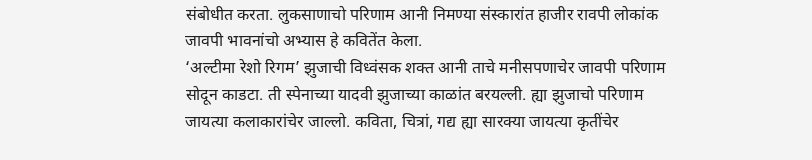संबोधीत करता. लुकसाणाचो परिणाम आनी निमण्या संस्कारांत हाजीर रावपी लोकांक जावपी भावनांचो अभ्यास हे कवितेंत केला.
‘अल्टीमा रेशो रिगम’ झुजाची विध्वंसक शक्त आनी ताचे मनीसपणाचेर जावपी परिणाम सोदून काडटा. ती स्पेनाच्या यादवी झुजाच्या काळांत बरयल्ली. ह्या झुजाचो परिणाम जायत्या कलाकारांचेर जाल्लो. कविता, चित्रां, गद्य ह्या सारक्या जायत्या कृतींचेर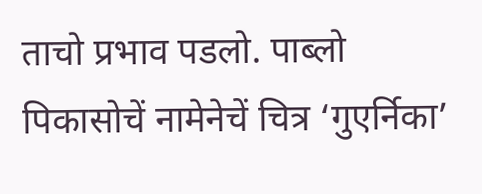ताचो प्रभाव पडलो. पाब्लो पिकासोचें नामेनेचें चित्र ‘गुएर्निका’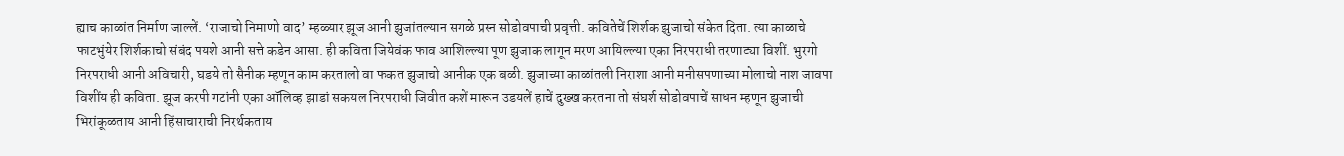ह्याच काळांत निर्माण जाल्लें. ‘राजाचो निमाणो वाद’ म्हळ्यार झूज आनी झुजांतल्यान सगळे प्रस्न सोडोवपाची प्रवृत्ती. कवितेचें शिर्शक झुजाचो संकेत दिता. त्या काळाचे फाटभुंयेर शिर्शकाचो संबंद पयशे आनी सत्ते कडेन आसा. ही कविता जियेवंक फाव आशिल्ल्या पूण झुजाक लागून मरण आयिल्ल्या एका निरपराधी तरणाट्या विशीं. भुरगो निरपराधी आनी अविचारी, घडये तो सैनीक म्हणून काम करतालो वा फकत झुजाचो आनीक एक बळी. झुजाच्या काळांतली निराशा आनी मनीसपणाच्या मोलाचो नाश जावपा विशींय ही कविता. झूज करपी गटांनी एका ऑलिव्ह झाडां सकयल निरपराधी जिवीत कशें मारून उडयलें हाचें दुख्ख करतना तो संघर्श सोडोवपाचें साधन म्हणून झुजाची भिरांकूळताय आनी हिंसाचाराची निरर्थकताय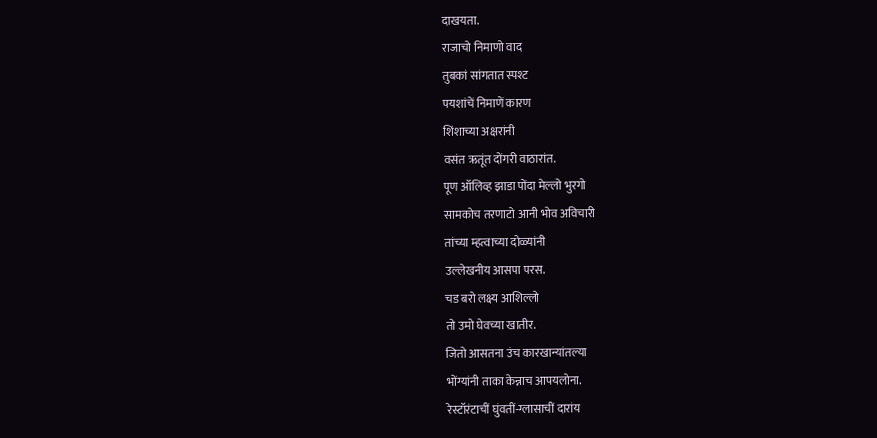दाखयता.
राजाचो निमाणो वाद
तुबकां सांगतात स्पश्ट
पयशांचें निमाणें कारण
शिंशाच्या अक्षरांनी
वसंत ऋतूंत दोंगरी वाठारांत.
पूण ऑलिव्ह झाडा पोंदा मेल्लो भुरगो
सामकोच तरणाटो आनी भोव अविचारी
तांच्या म्हत्वाच्या दोळ्यांनी
उल्लेखनीय आसपा परस.
चड बरो लक्ष्य आशिल्लो
तो उमो घेवच्या खातीर.
जितो आसतना उंच कारखान्यांतल्या
भोंग्यांनी ताका केन्नाच आपयलोना.
रेस्टॉरंटाचीं घुंवतीं-ग्लासाचीं दारांय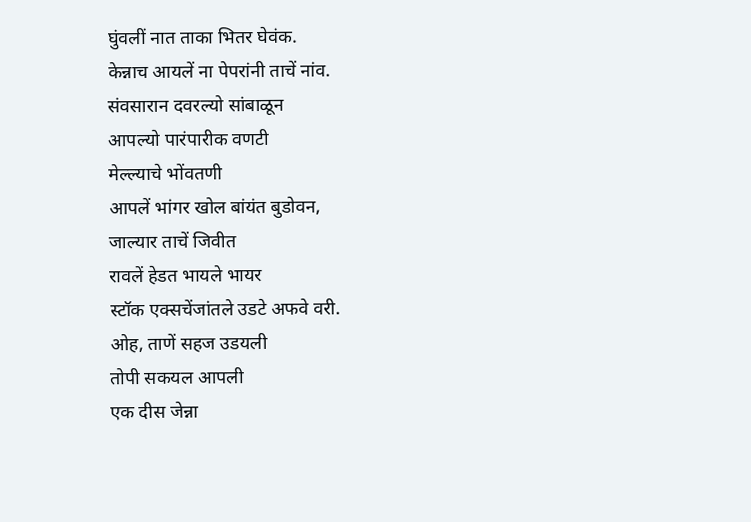घुंवलीं नात ताका भितर घेवंक.
केन्नाच आयलें ना पेपरांनी ताचें नांव.
संवसारान दवरल्यो सांबाळून
आपल्यो पारंपारीक वणटी
मेल्ल्याचे भोंवतणी
आपलें भांगर खोल बांयंत बुडोवन,
जाल्यार ताचें जिवीत
रावलें हेडत भायले भायर
स्टॉक एक्सचेंजांतले उडटे अफवे वरी.
ओह, ताणें सहज उडयली
तोपी सकयल आपली
एक दीस जेन्ना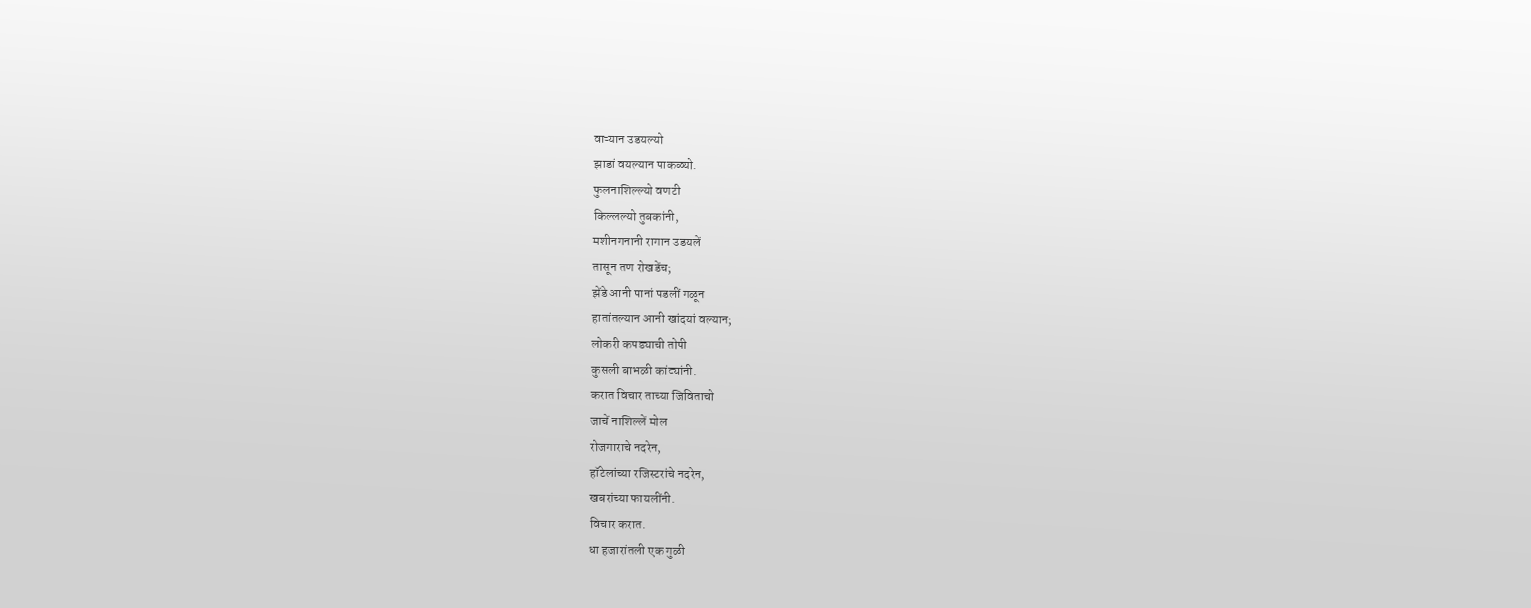वाऱ्यान उडयल्यो
झाडां वयल्यान पाकळ्यो.
फुलनाशिल्ल्यो वणटी
किल्लल्यो तुबकांनी,
मशीनगनानी रागान उडयलें
तासून तण रोखडेंच;
झेंडे आनी पानां पडलीं गळून
हातांतल्यान आनी खांदयां वल्यान;
लोकरी कपड्याची तोपी
कुसली बाभळी कांट्यांनी.
करात विचार ताच्या जिविताचो
जाचें नाशिल्लें मोल
रोजगाराचे नदरेन,
हॉटेलांच्या रजिस्टरांचे नदरेन,
खबरांच्या फायलींनी.
विचार करात.
धा हजारांतली एक गुळी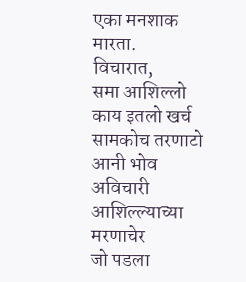एका मनशाक मारता.
विचारात,
समा आशिल्लो काय इतलो खर्च
सामकोच तरणाटो आनी भोव अविचारी
आशिल्ल्याच्या मरणाचेर
जो पडला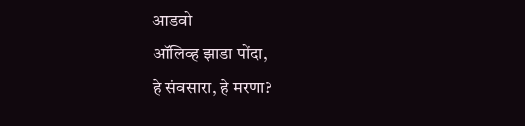आडवो
ऑलिव्ह झाडा पोंदा,
हे संवसारा, हे मरणा?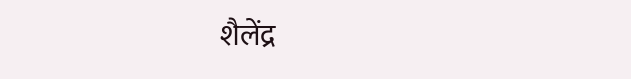शैलेंद्र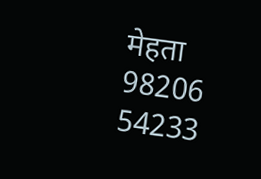मेहता
98206 54233